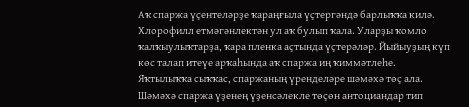Аҡ спаржа үҫентеләрҙе ҡараңғыла үҫтергәндә барлыҡҡа килә. Хлорофилл етмәгәнлектән ул аҡ булып ҡала. Уларҙы ҡомло ҡалҡыулыҡтарҙа, ҡара пленка аҫтында үҫтерәләр. Йыйыуҙың күп көс талап итеүе арҡаһында аҡ спаржа иң ҡиммәтлеһе.
Яҡтылыҡҡа сыҡҡас, спаржаның үренделәре шәмәхә төҫ ала. Шәмәхә спаржа үҙенең үҙенсәлекле төҫөн антоциандар тип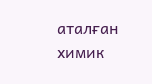аталған химик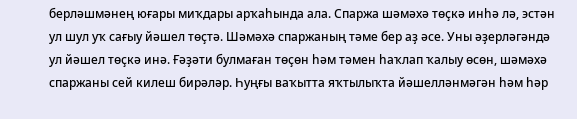берләшмәнең юғары миҡдары арҡаһында ала. Спаржа шәмәхә төҫкә инһә лә, эстән ул шул уҡ сағыу йәшел төҫтә. Шәмәхә спаржаның тәме бер аҙ әсе. Уны әҙерләгәндә ул йәшел төҫкә инә. Ғәҙәти булмаған төҫөн һәм тәмен һаҡлап ҡалыу өсөн, шәмәхә спаржаны сей килеш бирәләр. Һуңғы ваҡытта яҡтылыҡта йәшелләнмәгән һәм һәр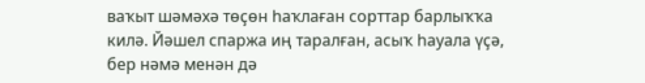ваҡыт шәмәхә төҫөн һаҡлаған сорттар барлыҡҡа килә. Йәшел спаржа иң таралған, асыҡ һауала үҫә, бер нәмә менән дә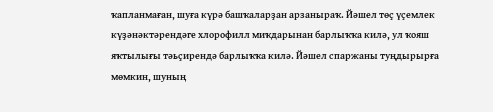ҡапланмаған, шуға күрә башҡаларҙан арзаныраҡ. Йәшел төҫ үҫемлек күҙәнәктәрендәге хлорофилл миҡдарынан барлыҡҡа килә, ул ҡояш яҡтылығы тәьҫирендә барлыҡҡа килә. Йәшел спаржаны туңдырырға мөмкин, шуның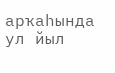арҡаһында ул йыл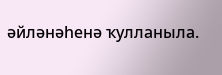әйләнәһенә ҡулланыла.